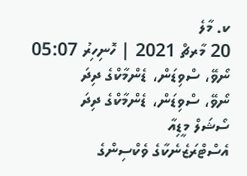ކ. މާލެ
20 މާރޗް 2021 | ހޮނިހިރު 05:07
ނޯވޭ، ސްވިޑަން، ޑެންމާކްގެ ދިދަ
ނޯވޭ، ސްވިޑަން، ޑެންމާކްގެ ދިދަ
ސޯޝަލް މީޑިއާ
އެސްޓްރަޒެނެކާގެ ވެކްސިންގެ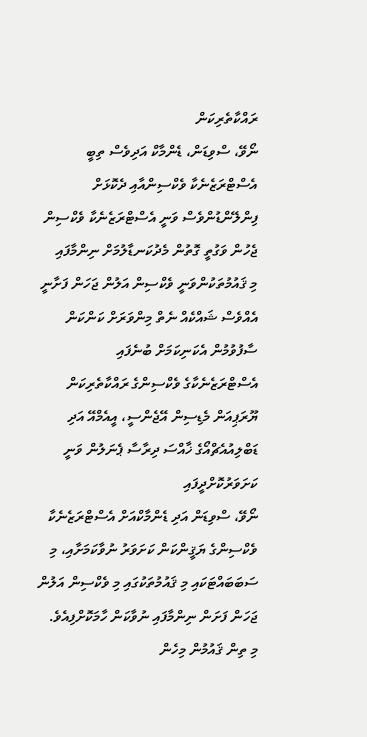ރައްކާތެރިކަން
ނޯވޭ، ސްވިޑަން، ޑެންމާކް އަދިވެސް ތިބީ އެސްޓްރަޒެނެކާ ވެކްސިންއާއި ދެކޮޅަށް
ފިންލޭންޑުންވެސް ވަނީ އެސްޓްރަޒެނެކާ ވެކްސިން ޖެހުން ވަގުތީ ގޮތުން މެދުކަނޑާލުމަށް ނިންމާފައި
މި ޤައުމުތަކުންވަނީ ވެކްސިން އަލުން ޖަހަން ފަށާނީ އެއްވެސް ޝައްކެއް ނެތް މިންވަރަށް ކަންކަން ސާފުވުމުން އެކަނިކަމަށް ބުނެފައި
އެސްޓްރަޒެނެކާގެ ވެކްސިންގެ ރައްކާތެރިކަން ޔޫރަޕިއަން މެޑިސިން އޭޖެންސީ، އީއެމްއޭ އަދި ޑަބްލިއުއެޗްއޯގެ ޚާއްސަ ދިރާސާ ޕެނަލުން ވަނީ ކަށަވަރުކޮށްދީފައި
ނޯވޭ، ސްވިޑަން އަދި ޑެންމާކްއަށް އެސްޓްރަޒެނެކާ ވެކްސިންގެ ޔަޤީންކަން ކަށަވަރު ނުވާކަމަށާއި، މި ސަބަބައްޓަކައި މި ޤައުމުތަކުގައި މި ވެކްސިން އަލުން ޖަހަން ފަށަން ނިންމާފައި ނުވާކަން ހާމަކޮށްފިއެވެ.
މި ތިން ޤައުމުން މިހެން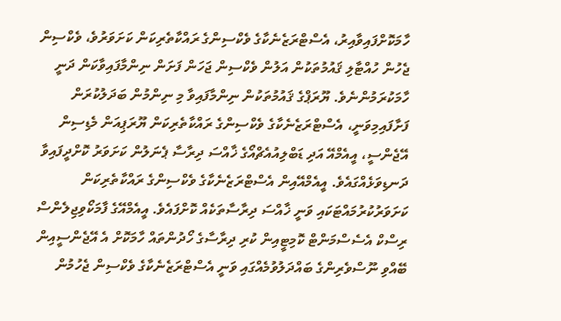ހާމަކޮށްފައިވާއިރު، އެސްޓްރަޒެނެކާގެ ވެކްސިންގެ ރައްކާތެރިކަން ކަށަވަރުވެ، ވެކްސިން ޖެހުން ހުއްޓާލި ޤައުމުތަކުން އަލުން ވެކްސިން ޖަހަން ފަށަން ނިންމާފައިވާކަން ދަނީ ހާމަކުރަމުންނެވެ. ޔޫރަޕްގެ ޤައުމުތަކުން ނިންމާފައިވާ މި ނިންމުން ބަދަލުކުރަން ފަށާފައިމިވަނީ، އެސްޓްރަޒެނެކާގެ ވެކްސިންގެ ރައްކާތެރިކަން ޔޫރަޕިއަން މެޑިސިން އޭޖެންސީ، އީއެމްއޭ އަދި ޑަބްލިއުއެޗްއޯގެ ޚާއްސަ ދިރާސާ ޕެނަލުން ކަށަވަރު ކޮށްދީފައިވާ ދަނޑިވަޅެއްގައެވެ. އީއެމްއޭއިން އެސްޓްރަޒެނެކާގެ ވެކްސިންގެ ރައްކާތެރިކަން ކަށަވަރުކުރުމައްޓަކައި ވަނީ ޚާއްސަ ދިރާސާތަކެއް ކޮށްފައެވެ. އީއެމްއޭގެ ފާމަކޯވިޖިލެންސް ރިސްކް އެސެސްމަންޓް ކޮމިޓީއިން ކުރި ދިރާސާގެ ހޯދުންތައް ހާމަކޮށް އެ އޭޖެންސީއިން ބޭއްވި ނޫސްވެރިންގެ ބައްދަލުވުމެއްގައި ވަނީ އެސްޓްރަޒެނެކާގެ ވެކްސިން ޖެހުމުން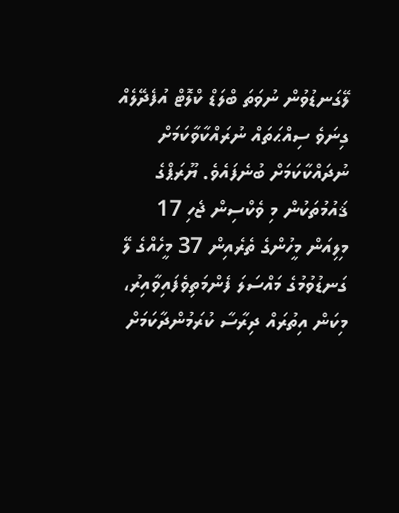ލޭގަނޑުވުން ނުވަތަ ބްލަޑް ކްލޮޓް އުފެދޭލެއް ގިނަވެ ސިއްޙަތައް ނުރައްކާވާކަމަށް ނުދައްކާކަމަށް ބުނެފައެވެ. ޔޫރަޕްގެ ޤައުމުތަކުން މި ވެކްސިން ޖެހި 17 މިލިއަން މީހުންގެ ތެރެއިން 37 މީހެއްގެ ލޭ ގަނޑުވުމުގެ މައްސަލަ ފެންމަތިވެފައިވާއިރު، މިކަން އިތުރައް ދިރާސާ ކުރަމުންދާކަމަށް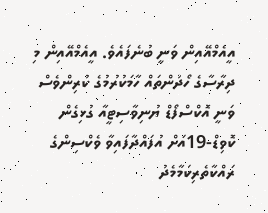އީއެމްއޭއިން ވަނީ ބުނެފައެވެ. އީއެމްއޭއިން މި ދިރާސާގެ ހޯދުންތައް ހާމަކުރުމުގެ ކުރިންވެސް ވަނީ އޮކްސްފޯޑް ޔުނިވާސިޓީއާ ގުޅިގެން ކޮވިޑް-19އަށް އުފައްދާފައިވާ ވެކްސިންގެ ރައްކާތެރިކަމާމެދު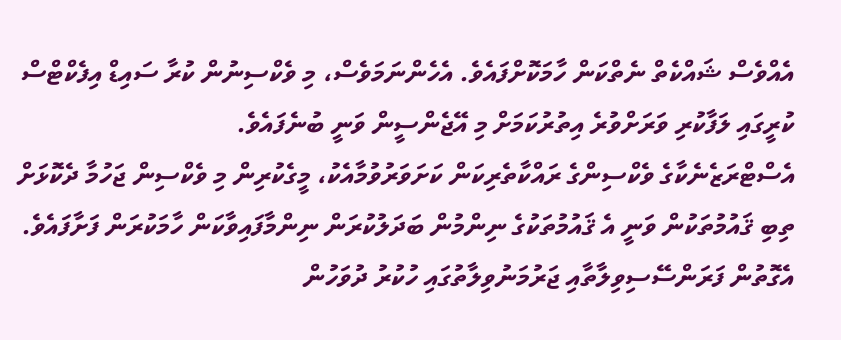އެއްވެސް ޝައްކެތް ނެތްކަން ހާމަކޮށްފައެވެ. އެހެންނަމަވެސް، މި ވެކްސިނުން ކުރާ ސައިޑް އިފެކްޓްސް ކުރީގައި ލަފާކުރި ވަރަށްވުރެ އިތުރުކަމަށް މި އޭޖެންސީން ވަނީ ބުނެފައެވެ.
އެސްޓްރަޒެނެކާގެ ވެކްސިންގެ ރައްކާތެރިކަން ކަށަވަރުވުމާއެކު، މީގެކުރިން މި ވެކްސިން ޖަހުމާ ދެކޮޅަށް ތިބި ޤައުމުތަކުން ވަނީ އެ ޤައުމުތަކުގެ ނިންމުން ބަދަލުކުރަން ނިންމާފައިވާކަން ހާމަކުރަން ފަށާފައެވެ. އެގޮތުން ފަރަންސޭސިވިލާތާއި ޖަރުމަނުވިލާތުގައި ހުކުރު ދުވަހުން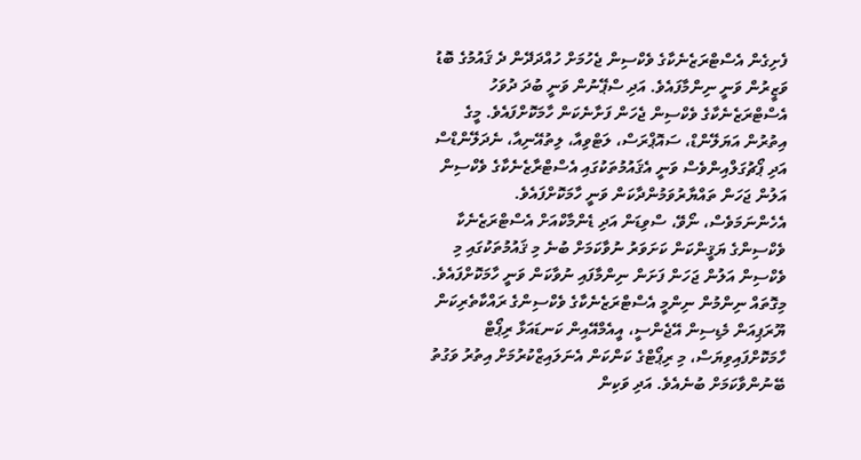ފެށިގެން އެސްޓްރަޒެނެކާގެ ވެކްސިން ޖެހުމަށް ހުއްދަދޭން ދެ ޤައުމުގެ ބޮޑު ވަޒީރުން ވަނީ ނިންމާފައެވެ. އަދި ސްޕޭނުން ވަނީ ބުދަ ދުވަހު އެސްޓްރަޒެނެކާގެ ވެކްސިން ޖެހަން ފަށާނެކަން ހާމަކޮށްފައެވެ. މީގެ އިތުރުން އަޔަލޭންޑް، ސައޮޕްރަސް، ލަޓްވިއާ، ލިތުއޭނިއާ، ނެދަލޭންޑްސް އަދި ޕޯޗުގަލްއިންވެސް ވަނީ އެޤައުމުތަކުގައި އެސްޓްރާޒެނެކާގެ ވެކްސިން އަލުން ޖަހަން ތައްޔާރުވަމުންދާކަން ވަނީ ހާމަކޮށްފައެވެ.
އެހެންނަމަވެސް، ނޯވޭ، ސްވިޑަން އަދި ޑެންމާކްއަށް އެސްޓްރަޒެނެކާ ވެކްސިންގެ ޔަޤީންކަން ކަށަވަރު ނުވާކަމަށް ބުނެ މި ޤައުމުތަކުގައި މި ވެކްސިން އަލުން ޖަހަން ފަށަން ނިންމާފައި ނުވާކަން ވަނީ ހާމަކޮށްފައެވެ. މިގޮތައް ނިންމުން ނިންމީ އެސްޓްރަޒެނެކާގެ ވެކްސިންގެ ރައްކާތެރިކަން ޔޫރަޕިއަން މެޑިސިން އޭޖެންސީ، އީއެމްއޭއިން ކަނޑައަޅާ ރިޕޯޓް ހާމަކޮށްފައިވިޔަސް، މި ރިޕޯޓްގެ ކަންކަން އެނަލައިޒްކުރުމަށް އިތުރު ވަގުތު ބޭނުންވާކަމަށް ބުނެއެވެ. އަދި ވަކިން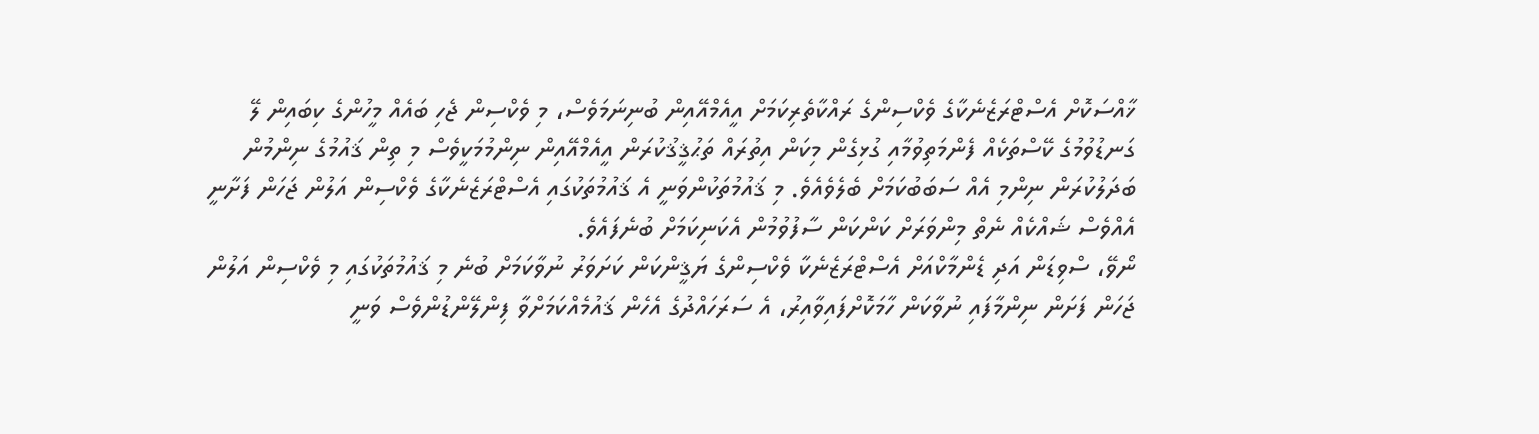ޚާއްސަކޮށް އެސްޓްރަޒެނެކާގެ ވެކްސިންގެ ރައްކާތެރިކަމަށް އީއެމްއޭއިން ބުނިނަމަވެސް، މި ވެކްސިން ޖެހި ބައެއް މީހުންގެ ކިބައިން ލޭ ގަނޑުވުމުގެ ކޭސްތަކެއް ފެންމަތިވުމާއި ގުޅިގެން މިކަން އިތުރައް ތަޙުޤީޤުކުރަން އީއެމްއޭއިން ނިންމުމަކީވެސް މި ތިން ޤައުމުގެ ނިންމުން ބަދަލުކުރަން ނިންމި އެއް ސަބަބުކަމަށް ބެލެވެއެވެ. މި ޤައުމުތަކުންވަނީ އެ ޤައުމުތަކުގައި އެސްޓްރަޒެނެކާގެ ވެކްސިން އަލުން ޖަހަން ފަށާނީ އެއްވެސް ޝައްކެއް ނެތް މިންވަރަށް ކަންކަން ސާފުވުމުން އެކަނިކަމަށް ބުނެފައެވެ.
ނޯވޭ، ސްވިޑަން އަދި ޑެންމާކްއަށް އެސްޓްރަޒެނެކާ ވެކްސިންގެ ޔަޤީންކަން ކަށަވަރު ނުވާކަމަށް ބުނެ މި ޤައުމުތަކުގައި މި ވެކްސިން އަލުން ޖަހަން ފަށަން ނިންމާފައި ނުވާކަން ހާމަކޮށްފައިވާއިރު، އެ ސަރަހައްދުގެ އެހެން ޤައުމެއްކަމަށްވާ ފިންލޭންޑުންވެސް ވަނީ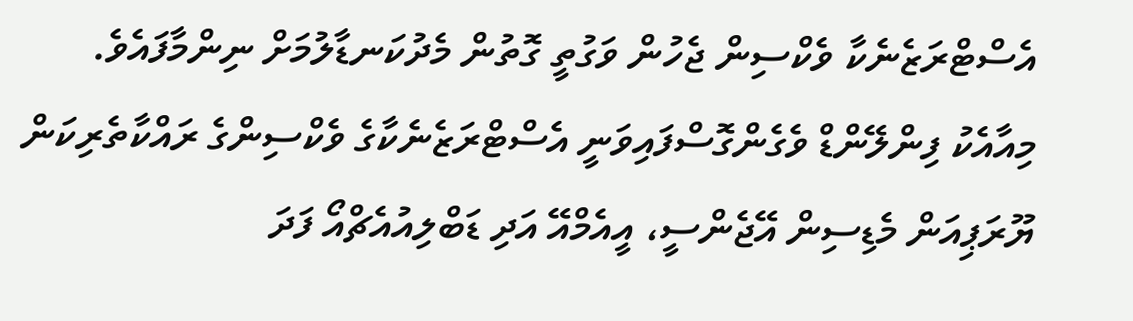އެސްޓްރަޒެނެކާ ވެކްސިން ޖެހުން ވަގުތީ ގޮތުން މެދުކަނޑާލުމަށް ނިންމާފައެވެ. މިއާއެކު ފިންލޭންޑް ވެގެންގޮސްފައިވަނީ އެސްޓްރަޒެނެކާގެ ވެކްސިންގެ ރައްކާތެރިކަން ޔޫރަޕިއަން މެޑިސިން އޭޖެންސީ، އީއެމްއޭ އަދި ޑަބްލިއުއެޗްއޯ ފަދަ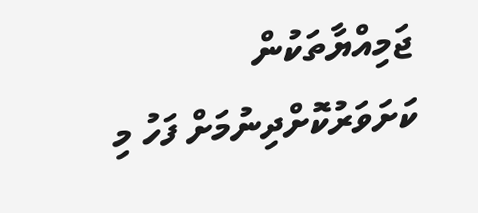ޖަމިއްޔާތަކުން ކަށަވަރުކޮށްދިނުމަށް ފަހު މި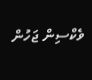ވެކްސިން ޖަހުން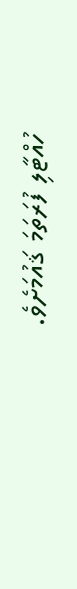ހުއްޓާލި ފުރަތަމަ ޤައުމަށެވެ.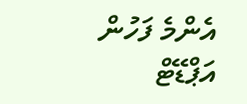އެންމެ ފަހުން އަޕްޑޭޓް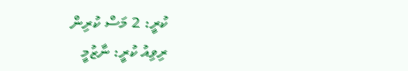ކުރީ: 2 މަސް ކުރިން
ރިވިއު ކުރީ: ނާޒުމީ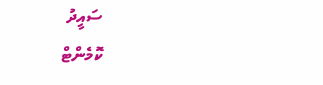ސައީދު
ކޮމެންޓް